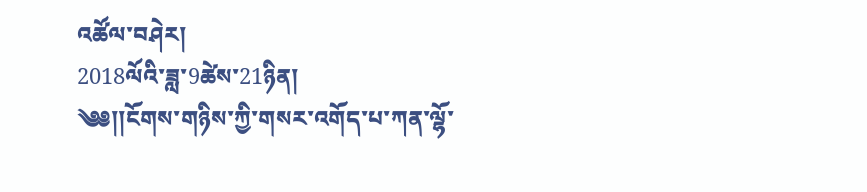འཚོལ་བཤེར།
2018ལོའི་ཟླ་9ཚེས་21ཉིན།
༄༅།།ངོགས་གཉིས་ཀྱི་གསར་འགོད་པ་ཀན་ལྷོ་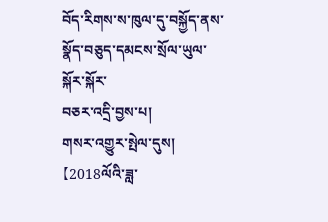བོད་རིགས་ས་ཁུལ་དུ་བསྐྱོད་ནས་སྣོད་བཅུད་དམངས་སྲོལ་ཡུལ་སྐོར་སྐོར་
བཅར་འདྲི་བྱས་པ།
གསར་འགྱུར་སྤེལ་དུས།  【2018ལོའི་ཟླ་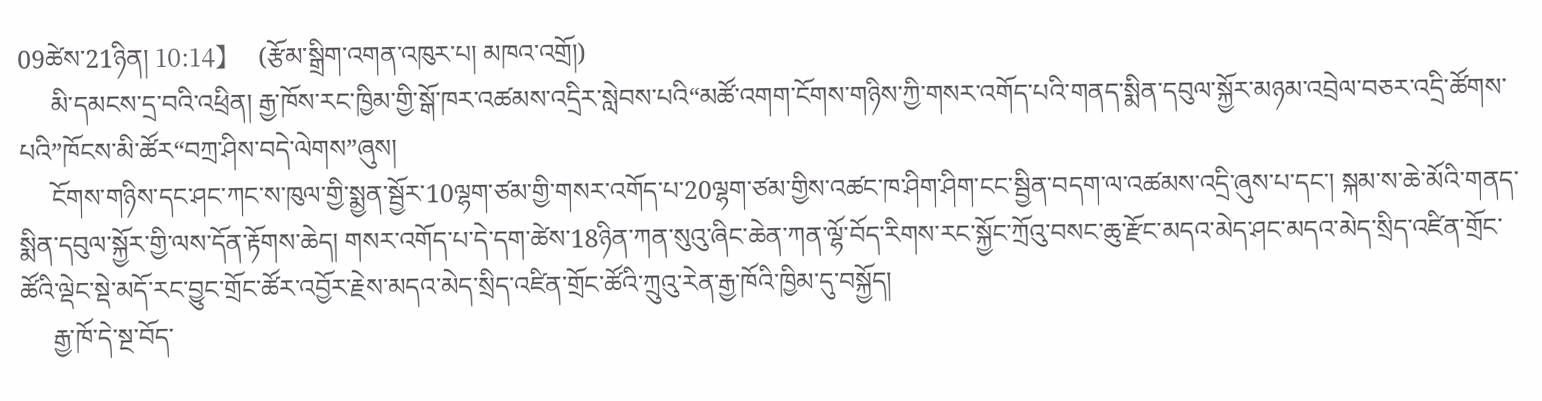09ཚེས་21ཉིན། 10:14】   (རྩོམ་སྒྲིག་འགན་འཁུར་པ། མཁའ་འགྲོ།)
     མི་དམངས་དྲ་བའི་འཕྲིན། རྒྱ་ཁོས་རང་ཁྱིམ་གྱི་སྒོ་ཁར་འཚམས་འདྲིར་སླེབས་པའི“མཚོ་འགག་ངོགས་གཉིས་ཀྱི་གསར་འགོད་པའི་གནད་སྨིན་དབུལ་སྐྱོར་མཉམ་འབྲེལ་བཅར་འདྲི་ཚོགས་པའི”ཁོངས་མི་ཚོར“བཀྲ་ཤིས་བདེ་ལེགས”ཞུས།
     ངོགས་གཉིས་དང་ཤང་ཀང་ས་ཁུལ་གྱི་སྨྱན་སྦྱོར་10ལྷག་ཙམ་གྱི་གསར་འགོད་པ་20ལྷག་ཙམ་གྱིས་འཚང་ཁ་ཤིག་ཤིག་ངང་སྦྱིན་བདག་ལ་འཚམས་འདྲི་ཞུས་པ་དང་། སྐམ་ས་ཆེ་མོའི་གནད་སྨིན་དབུལ་སྐྱོར་གྱི་ལས་དོན་རྟོགས་ཆེད། གསར་འགོད་པ་དེ་དག་ཚེས་18ཉིན་ཀན་སུའུ་ཞིང་ཆེན་ཀན་ལྷོ་བོད་རིགས་རང་སྐྱོང་ཀྲོའུ་བསང་ཆུ་རྫོང་མདའ་མེད་ཤང་མདའ་མེད་སྲིད་འཛིན་གྲོང་ཚོའི་ལྡེང་སྡེ་མདོ་རང་བྱུང་གྲོང་ཚོར་འབྱོར་རྗེས་མདའ་མེད་སྲིད་འཛིན་གྲོང་ཚོའི་ཀྲུའུ་རེན་རྒྱ་ཁོའི་ཁྱིམ་དུ་བསྐྱོད།
     རྒྱ་ཁོ་དེ་སྔ་བོད་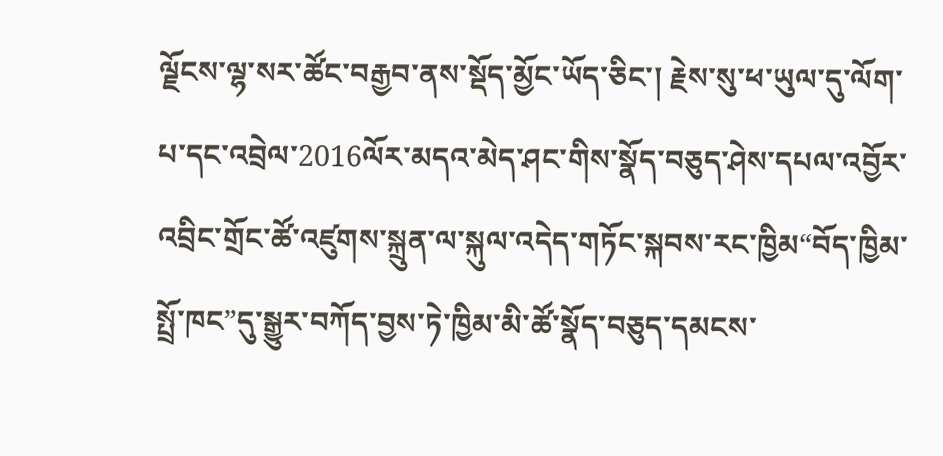ལྗོངས་ལྷ་སར་ཚོང་བརྒྱབ་ནས་སྡོད་མྱོང་ཡོད་ཅིང་། རྗེས་སུ་ཕ་ཡུལ་དུ་ལོག་པ་དང་འབྲེལ་2016ལོར་མདའ་མེད་ཤང་གིས་སྣོད་བཅུད་ཤེས་དཔལ་འབྱོར་འབྲིང་གྲོང་ཚོ་འཛུགས་སྐྲུན་ལ་སྐུལ་འདེད་གཏོང་སྐབས་རང་ཁྱིམ“བོད་ཁྱིམ་སྤྲོ་ཁང”དུ་སྒྱུར་བཀོད་བྱས་ཏེ་ཁྱིམ་མི་ཚོ་སྣོད་བཅུད་དམངས་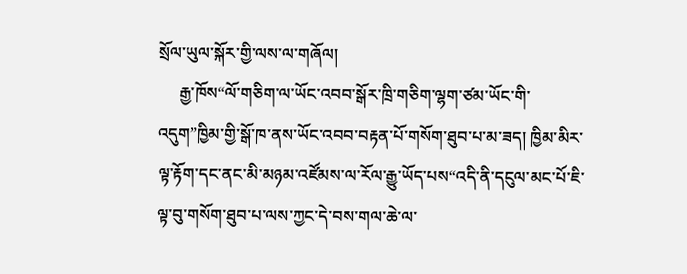སྲོལ་ཡུལ་སྐོར་གྱི་ལས་ལ་གཞོལ།
     རྒྱ་ཁོས“ལོ་གཅིག་ལ་ཡོང་འབབ་སྒོར་ཁྲི་གཅིག་ལྷག་ཙམ་ཡོང་གི་འདུག”ཁྱིམ་གྱི་སྒོ་ཁ་ནས་ཡོང་འབབ་བརྟན་པོ་གསོག་ཐུབ་པ་མ་ཟད། ཁྱིམ་མིར་ལྟ་རྟོག་དང་ནང་མི་མཉམ་འཛོམས་ལ་རོལ་རྒྱུ་ཡོད་པས“འདི་ནི་དངུལ་མང་པོ་ཇི་ལྟ་བུ་གསོག་ཐུབ་པ་ལས་ཀྱང་དེ་བས་གལ་ཆེ་ལ་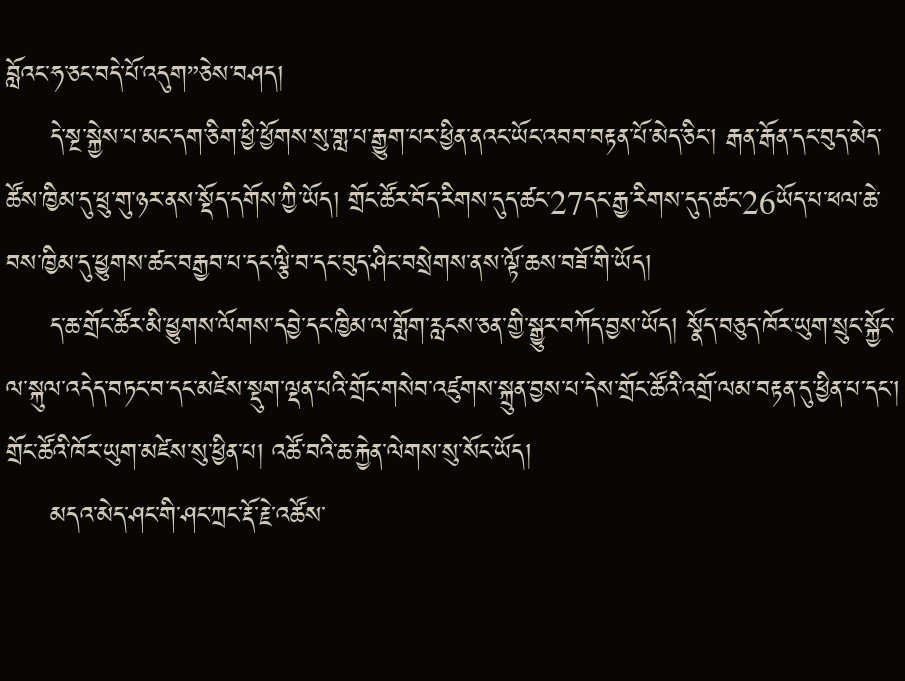བློའང་ཧ་ཅང་བདེ་པོ་འདུག”ཅེས་བཤད།
     དེ་སྔ་སྐྱེས་པ་མང་དག་ཅིག་ཕྱི་ཕྱོགས་སུ་གླ་པ་རྒྱུག་པར་ཕྱིན་ནའང་ཡོང་འབབ་བརྟན་པོ་མེད་ཅིང་། རྒན་རྒོན་དང་བུད་མེད་ཚོས་ཁྱིམ་དུ་ཕྲུ་གུ་ཉར་ནས་སྡོད་དགོས་ཀྱི་ཡོད། གྲོང་ཚོར་བོད་རིགས་དུད་ཚང་27དང་རྒྱ་རིགས་དུད་ཚང་26ཡོད་པ་ཕལ་ཆེ་བས་ཁྱིམ་དུ་ཕྱུགས་ཚང་བརྒྱབ་པ་དང་ལྕི་བ་དང་བུད་ཤིང་བསྲེགས་ནས་ལྟོ་ཆས་བཟོ་གི་ཡོད།
     ད་ཆ་གྲོང་ཚོར་མི་ཕྱུགས་ལོགས་དབྱེ་དང་ཁྱིམ་ལ་གློག་རླངས་ཅན་གྱི་སྒྱུར་བཀོད་བྱས་ཡོད། སྣོད་བཅུད་ཁོར་ཡུག་སྲུང་སྐྱོང་ལ་སྐུལ་འདེད་བཏང་བ་དང་མཛེས་སྡུག་ལྡན་པའི་གྲོང་གསེབ་འཛུགས་སྐྲུན་བྱས་པ་དེས་གྲོང་ཚོའི་འགྲོ་ལམ་བརྟན་དུ་ཕྱིན་པ་དང་། གྲོང་ཚོའི་ཁོར་ཡུག་མཛེས་སུ་ཕྱིན་པ། འཚོ་བའི་ཆ་རྐྱེན་ལེགས་སུ་སོང་ཡོད།
     མདའ་མེད་ཤང་གི་ཤང་ཀྲང་རྡོ་རྗེ་འཚོས་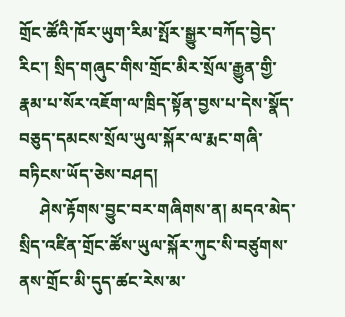གྲོང་ཚོའི་ཁོར་ཡུག་རིམ་སྤོར་སྒྱུར་བཀོད་བྱེད་རིང་། སྲིད་གཞུང་གིས་གྲོང་མིར་སྲོལ་རྒྱུན་གྱི་རྣམ་པ་སོར་འཇོག་ལ་ཁྲིད་སྟོན་བྱས་པ་དེས་སྣོད་བཅུད་དམངས་སྲོལ་ཡུལ་སྐོར་ལ་རྨང་གཞི་བཏིངས་ཡོད་ཅེས་བཤད།
     ཤེས་རྟོགས་བྱུང་བར་གཞིགས་ན། མདའ་མེད་སྲིད་འཛིན་གྲོང་ཚོས་ཡུལ་སྐོར་ཀུང་སི་བཙུགས་ནས་གྲོང་མི་དུད་ཚང་རེས་མ་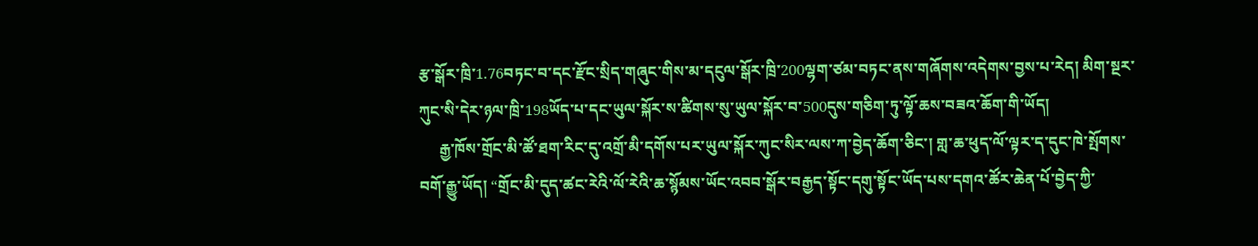རྩ་སྒོར་ཁྲི་1.76བཏང་བ་དང་རྫོང་སྲིད་གཞུང་གིས་མ་དངུལ་སྒོར་ཁྲི་200ལྷག་ཙམ་བཏང་ནས་གཞོགས་འདེགས་བྱས་པ་རེད། མིག་སྔར་ཀུང་སི་དེར་ཉལ་ཁྲི་198ཡོད་པ་དང་ཡུལ་སྐོར་ས་ཚིགས་སུ་ཡུལ་སྐོར་བ་500དུས་གཅིག་ཏུ་ལྟོ་ཆས་བཟའ་ཆོག་གི་ཡོད།
     རྒྱ་ཁོས་གྲོང་མི་ཚོ་ཐག་རིང་དུ་འགྲོ་མི་དགོས་པར་ཡུལ་སྐོར་ཀུང་སིར་ལས་ཀ་བྱེད་ཆོག་ཅིང་། གླ་ཆ་ཕུད་ལོ་ལྟར་ད་དུང་ཁེ་སྤོགས་བགོ་རྒྱུ་ཡོད། “གྲོང་མི་དུད་ཚང་རེའི་ལོ་རེའི་ཆ་སྙོམས་ཡོང་འབབ་སྒོར་བརྒྱད་སྟོང་དགུ་སྟོང་ཡོད་པས་དགའ་ཚོར་ཆེན་པོ་བྱེད་ཀྱི་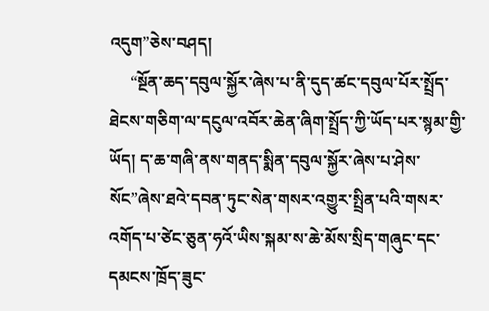འདུག”ཅེས་བཤད།
     “སྔོན་ཆད་དབུལ་སྐྱོར་ཞེས་པ་ནི་དུད་ཚང་དབུལ་པོར་སྤྲོད་ཐེངས་གཅིག་ལ་དངུལ་འབོར་ཆེན་ཞིག་སྤྲོད་ཀྱི་ཡོད་པར་སྙམ་གྱི་ཡོད། ད་ཆ་གཞི་ནས་གནད་སྨིན་དབུལ་སྐྱོར་ཞེས་པ་ཤེས་སོང”ཞེས་ཐའེ་དབན་ཏུང་སེན་གསར་འགྱུར་སྤྲིན་པའི་གསར་འགོད་པ་ཙེང་ཅུན་ཧའོ་ཡིས་སྐམ་ས་ཆེ་མོས་སྲིད་གཞུང་དང་དམངས་ཁྲོད་ཟུང་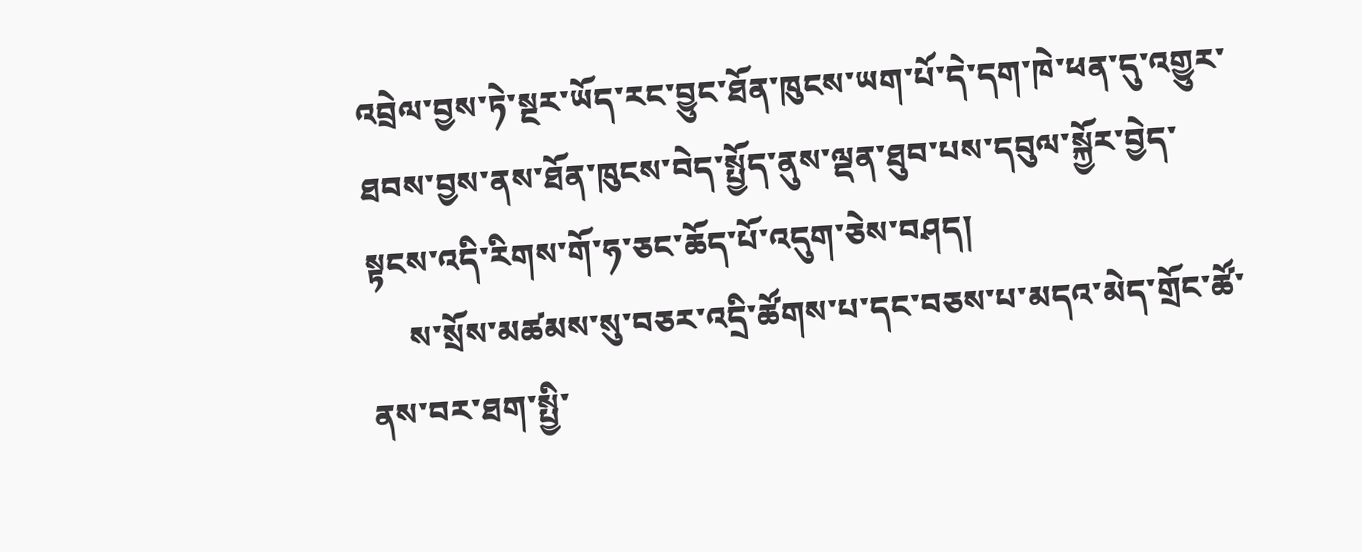འབྲེལ་བྱས་ཏེ་སྔར་ཡོད་རང་བྱུང་ཐོན་ཁུངས་ཡག་པོ་དེ་དག་ཁེ་ཕན་དུ་འགྱུར་ཐབས་བྱས་ནས་ཐོན་ཁུངས་བེད་སྤྱོད་ནུས་ལྡན་ཐུབ་པས་དབུལ་སྐྱོར་བྱེད་སྟངས་འདི་རིགས་གོ་ཧ་ཅང་ཆོད་པོ་འདུག་ཅེས་བཤད།
     ས་སྲོས་མཚམས་སུ་བཅར་འདྲི་ཚོགས་པ་དང་བཅས་པ་མདའ་མེད་གྲོང་ཚོ་ནས་བར་ཐག་སྤྱི་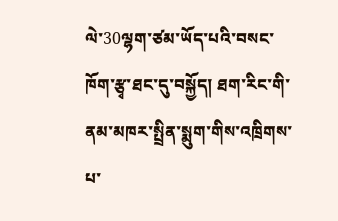ལེ་30ལྷག་ཙམ་ཡོད་པའི་བསང་ཁོག་རྩྭ་ཐང་དུ་བསྐྱོད། ཐག་རིང་གི་ནམ་མཁར་སྤྲིན་སྨུག་གིས་འཁྲིགས་པ་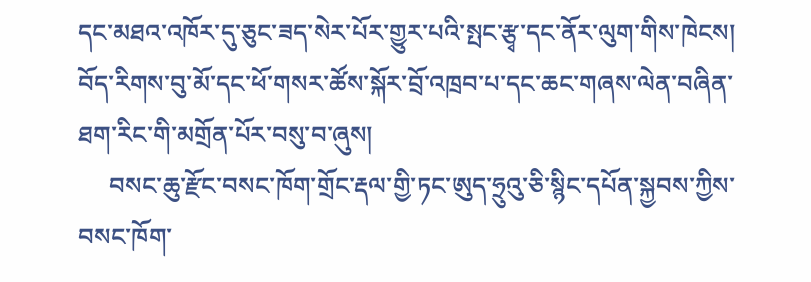དང་མཐའ་འཁོར་དུ་ཅུང་ཟད་སེར་པོར་གྱུར་པའི་སྤང་རྩྭ་དང་ནོར་ལུག་གིས་ཁེངས། བོད་རིགས་བུ་མོ་དང་ཕོ་གསར་ཚོས་སྐོར་བྲོ་འཁྲབ་པ་དང་ཆང་གཞས་ལེན་བཞིན་ཐག་རིང་གི་མགྲོན་པོར་བསུ་བ་ཞུས།
     བསང་ཆུ་རྫོང་བསང་ཁོག་གྲོང་རྡལ་གྱི་ཏང་ཨུད་ཧྲུའུ་ཅི་སྙིང་དཔོན་སྐྱབས་ཀྱིས་བསང་ཁོག་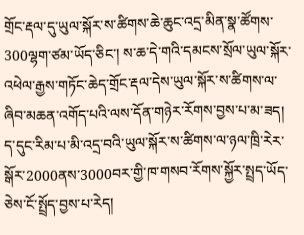གྲོང་རྡལ་དུ་ཡུལ་སྐོར་ས་ཚིགས་ཆེ་ཆུང་འདྲ་མིན་སྣ་ཚོགས་300ལྷག་ཙམ་ཡོད་ཅིང་། ས་ཆ་དེ་གའི་དམངས་སྲོལ་ཡུལ་སྐོར་འཕེལ་རྒྱས་གཏོང་ཆེད་གྲོང་རྡལ་དེས་ཡུལ་སྐོར་ས་ཚིགས་ལ་ཞིབ་མཆན་འགོད་པའི་ལས་དོན་གཉེར་རོགས་བྱས་པ་མ་ཟད། ད་དུང་རིམ་པ་མི་འདྲ་བའི་ཡུལ་སྐོར་ས་ཚིགས་ལ་ཉལ་ཁྲི་རེར་སྒོར་2000ནས་3000བར་གྱི་ཁ་གསབ་རོགས་སྐྱོར་སྤྲད་ཡོད་ཅེས་ངོ་སྤྲོད་བྱས་པ་རེད།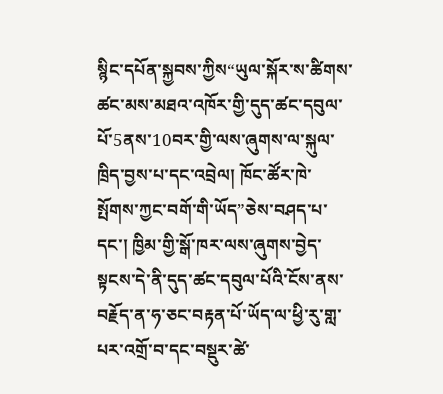སྙིང་དཔོན་སྐྱབས་ཀྱིས“ཡུལ་སྐོར་ས་ཚིགས་ཚང་མས་མཐའ་འཁོར་གྱི་དུད་ཚང་དབུལ་པོ་5ནས་10བར་གྱི་ལས་ཞུགས་ལ་སྐུལ་ཁྲིད་བྱས་པ་དང་འབྲེལ། ཁོང་ཚོར་ཁེ་སྤོགས་ཀྱང་བགོ་གི་ཡོད”ཅེས་བཤད་པ་དང་། ཁྱིམ་གྱི་སྒོ་ཁར་ལས་ཞུགས་བྱེད་སྟངས་དེ་ནི་དུད་ཚང་དབུལ་པོའི་ངོས་ནས་བརྗོད་ན་ཧ་ཅང་བརྟན་པོ་ཡོད་ལ་ཕྱི་རུ་གླ་པར་འགྲོ་བ་དང་བསྡུར་ཚེ་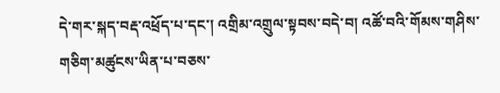དེ་གར་སྐད་བརྡ་འཕྲོད་པ་དང་། འགྲིམ་འགྲུལ་སྟབས་བདེ་བ། འཚོ་བའི་གོམས་གཤིས་གཅིག་མཚུངས་ཡིན་པ་བཅས་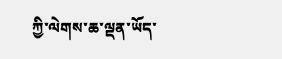ཀྱི་ལེགས་ཆ་ལྡན་ཡོད་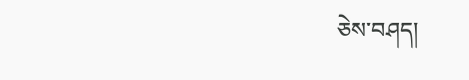ཅེས་བཤད།